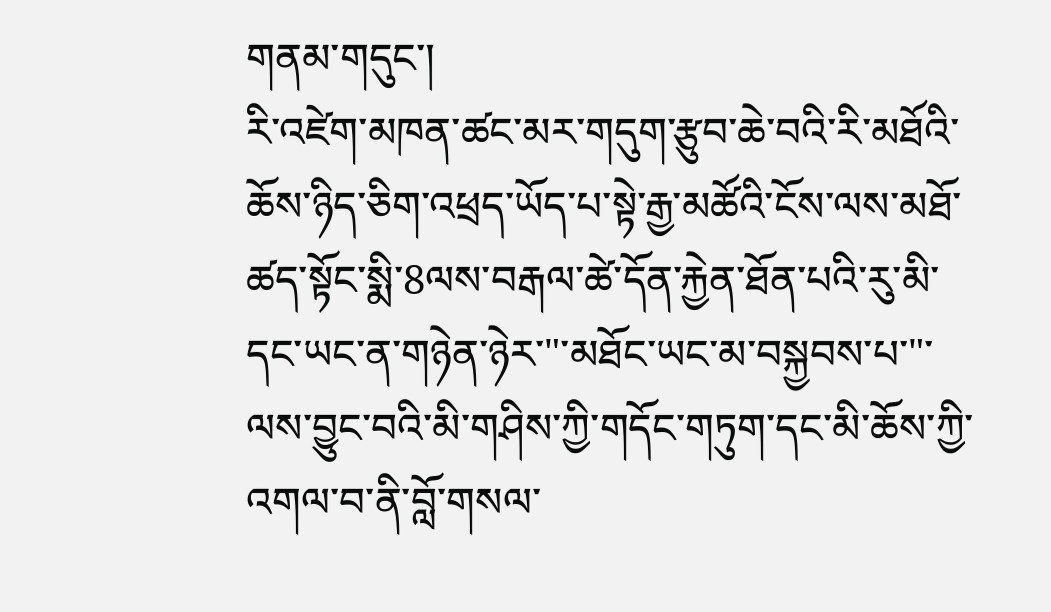གནམ་གདུང་།
རི་འཛེག་མཁན་ཚང་མར་གདུག་རྩུབ་ཆེ་བའི་རི་མཐོའི་ཆོས་ཉིད་ཅིག་འཕྲད་ཡོད་པ་སྟེ་རྒྱ་མཚོའི་ངོས་ལས་མཐོ་ཚད་སྟོང་སྨི་8ལས་བརྒལ་ཚེ་དོན་རྐྱེན་ཐོན་པའི་རུ་མི་དང་ཡང་ན་གཉེན་ཉེར་"་མཐོང་ཡང་མ་བསྐྱབས་པ་"་ལས་བྱུང་བའི་མི་གཤིས་ཀྱི་གདོང་གཏུག་དང་མི་ཆོས་ཀྱི་འགལ་བ་ནི་བློ་གསལ་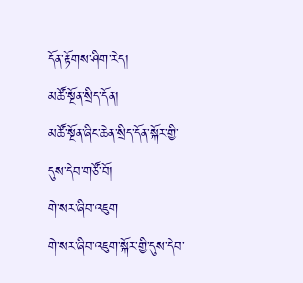དོན་རྟོགས་ཤིག་རེད།
མཚོ་སྔོན་སྲིད་དོན།
མཚོ་སྔོན་ཞིང་ཆེན་སྲིད་དོན་སྐོར་གྱི་དུས་དེབ་གཙོ་བོ།
གེ་སར་ཞིབ་འཇུག
གེ་སར་ཞིབ་འཇུག་སྐོར་གྱི་དུས་དེབ་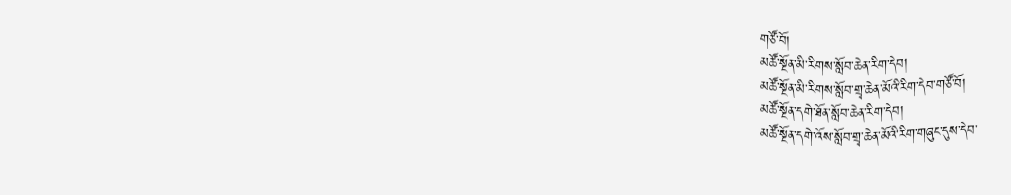གཙོ་བོ།
མཚོ་སྔོན་མི་རིགས་སློབ་ཆེན་རིག་དེབ།
མཚོ་སྔོན་མི་རིགས་སློབ་གྲྭ་ཆེན་མོའི་རིག་དེབ་གཙོ་བོ།
མཚོ་སྔོན་དགེ་ཐོན་སློབ་ཆེན་རིག་དེབ།
མཚོ་སྔོན་དགེ་འོས་སློབ་གྲྭ་ཆེན་མོའི་རིག་གཞུང་དུས་དེབ་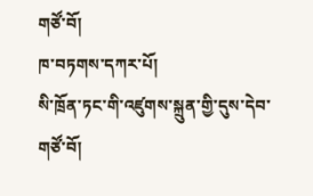གཙོ་བོ།
ཁ་བཏགས་དཀར་པོ།
སི་ཁྲོན་ཏང་གི་འཛུགས་སྐྲུན་གྱི་དུས་དེབ་གཙོ་བོ།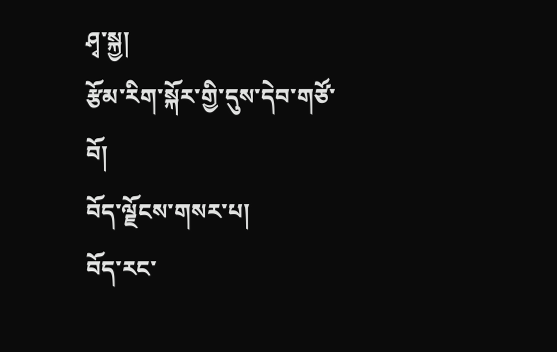ཤྭ་སྐྱ།
རྩོམ་རིག་སྐོར་གྱི་དུས་དེབ་གཙོ་བོ།
བོད་ལྗོངས་གསར་པ།
བོད་རང་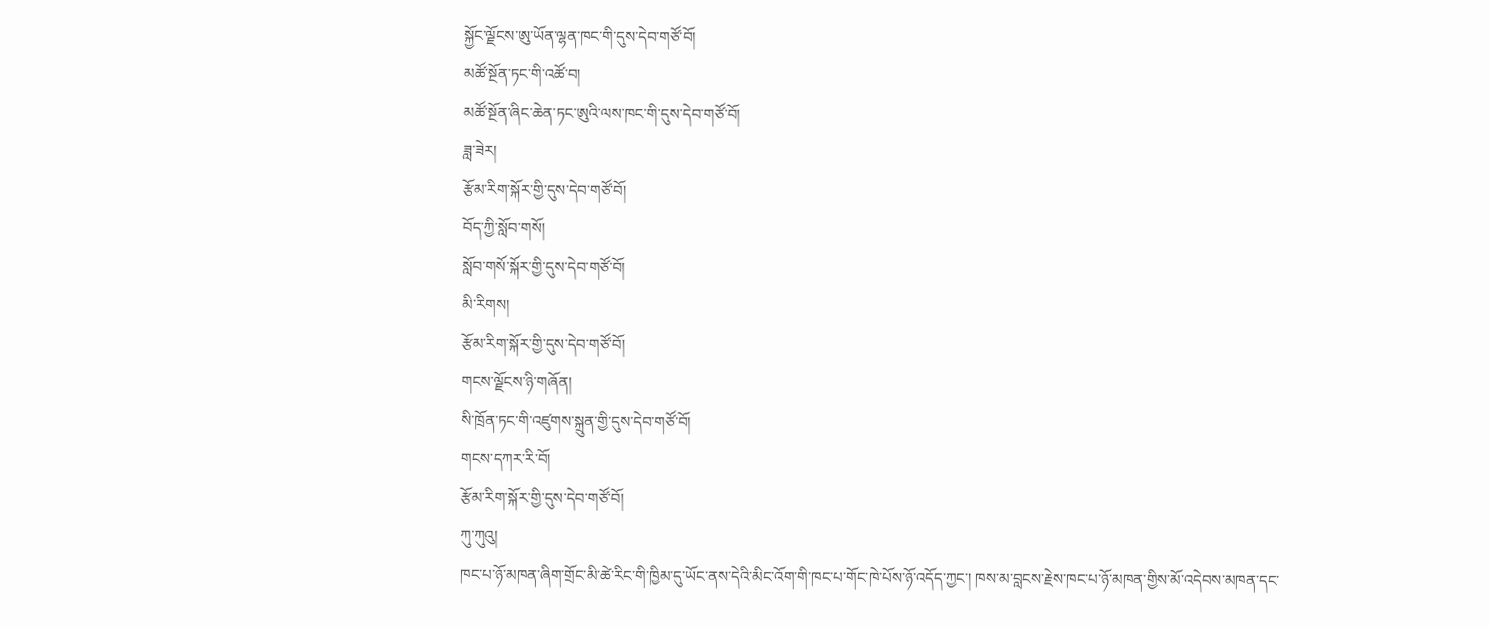སྐྱོང་ལྗོངས་ཨུ་ཡོན་ལྷན་ཁང་གི་དུས་དེབ་གཙོ་བོ།
མཚོ་སྔོན་ཏང་གི་འཚོ་བ།
མཚོ་སྔོན་ཞིང་ཆེན་ཏང་ཨུའི་ལས་ཁང་གི་དུས་དེབ་གཙོ་བོ།
ཟླ་ཟེར།
རྩོམ་རིག་སྐོར་གྱི་དུས་དེབ་གཙོ་བོ།
བོད་ཀྱི་སློབ་གསོ།
སློབ་གསོ་སྐོར་གྱི་དུས་དེབ་གཙོ་བོ།
མི་རིགས།
རྩོམ་རིག་སྐོར་གྱི་དུས་དེབ་གཙོ་བོ།
གངས་ལྗོངས་ཉི་གཞོན།
སི་ཁྲོན་ཏང་གི་འཛུགས་སྐྲུན་གྱི་དུས་དེབ་གཙོ་བོ།
གངས་དཀར་རི་བོ།
རྩོམ་རིག་སྐོར་གྱི་དུས་དེབ་གཙོ་བོ།
ཀུ་ཀུའུ།
ཁང་པ་ཉོ་མཁན་ཞིག་གྲོང་མི་ཚེ་རིང་གི་ཁྱིམ་དུ་ཡོང་ནས་དེའི་མིང་འོག་གི་ཁང་པ་གོང་ཁེ་པོས་ཉོ་འདོད་ཀྱང་། ཁས་མ་བླངས་རྗེས་ཁང་པ་ཉོ་མཁན་གྱིས་མོ་འདེབས་མཁན་དང་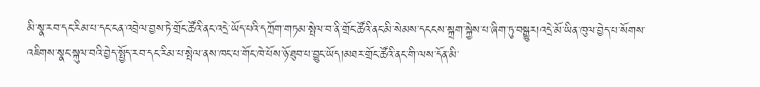མི་སྣ་རབ་དང་རིམ་པ་དང་ངན་འབྲེལ་བྱས་ཏེ་གྲོང་ཚོའི་ནང་འདྲེ་ཡོད་པའི་དཀྲོག་གཏམ་སྤེལ་བ་ནི་གྲོང་ཚོའི་ནང་མི་སེམས་དངངས་སྐྲག་སྐྱེས་པ་ཞིག་ཏུ་བསྒྱུར།འདྲེ་མོ་ཡིན་ཁུལ་བྱེད་པ་སོགས་འཇིགས་སྣང་སྐུལ་བའི་བྱེད་སྤྱོད་རབ་དང་རིམ་པ་སྤེལ་ནས་ཁང་པ་གོང་ཁེ་པོས་ཉོ་ཐུབ་པ་བྱུང་ཡོད།མཐར་གྲོང་ཚོའི་ནང་གི་ལས་དོན་མི་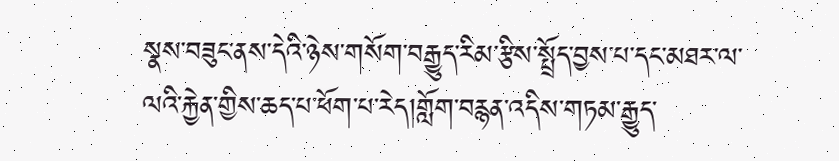སྣས་བཟུང་ནས་དེའི་ཉེས་གསོག་བརྒྱུད་རིམ་རྩིས་སྤྲོད་བྱས་པ་དང་མཐར་ལ་ལའི་རྐྱེན་གྱིས་ཆད་པ་ཕོག་པ་རེད།གློག་བརྙན་འདིས་གཏམ་རྒྱུད་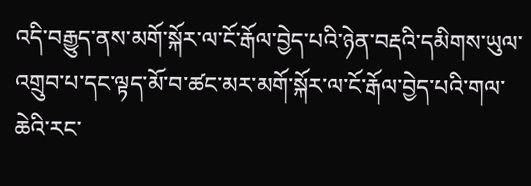འདི་བརྒྱུད་ནས་མགོ་སྐོར་ལ་ངོ་རྒོལ་བྱེད་པའི་ཉེན་བརྡའི་དམིགས་ཡུལ་འགྲུབ་པ་དང་ལྟད་མོ་བ་ཚང་མར་མགོ་སྐོར་ལ་ངོ་རྒོལ་བྱེད་པའི་གལ་ཆེའི་རང་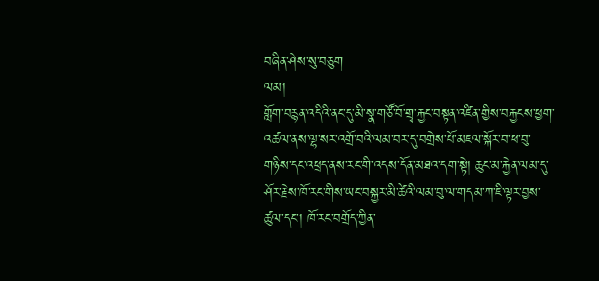བཞིན་ཤེས་སུ་བཅུག
ལམ།
གློག་བརྙན་འདིའི་ནང་དུ་མི་སྣ་གཙོ་བོ་གྲྭ་རྐྱང་བསྟན་འཛིན་གྱིས་བརྐྱངས་ཕྱག་འཚལ་ནས་ལྷ་སར་འགྲོ་བའི་ལམ་བར་དུ་བགྲེས་པོ་མཇལ་སྐོར་བ་ཕ་བུ་གཉིས་དང་འཕྲད་ནས་རང་གི་འདས་དོན་མཐའ་དག་སྟེ། ཆུང་མ་རྐྱེན་ལམ་དུ་ཤོར་རྗེས་ཁོ་རང་གིས་ཡང་བསྐྱར་མི་ཚེའི་ལམ་བུ་ལ་གདམ་ཀ་ཇི་ལྟར་བྱས་ཚུལ་དང་། ཁོ་རང་བགྲོད་ཀྱིན་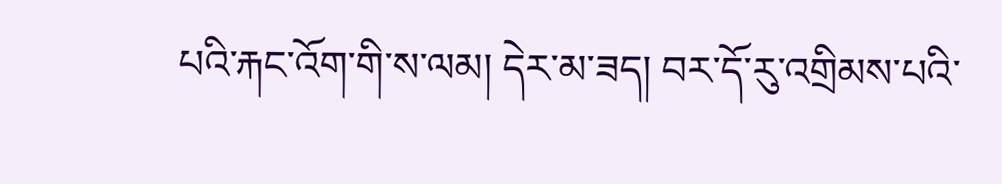པའི་རྐང་འོག་གི་ས་ལམ། དེར་མ་ཟད། བར་དོ་རུ་འགྲིམས་པའི་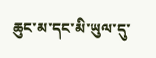ཆུང་མ་དང་མི་ཡུལ་དུ་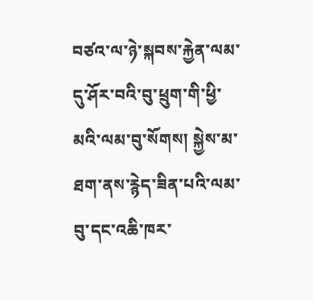བཙའ་ལ་ཉེ་སྐབས་རྐྱེན་ལམ་དུ་ཤོར་བའི་བུ་ཕྲུག་གི་ཕྱི་མའི་ལམ་བུ་སོགས། སྐྱེས་མ་ཐག་ནས་རྙེད་ཟིན་པའི་ལམ་བུ་དང་འཆི་ཁར་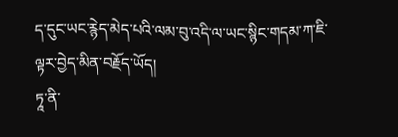ད་དུང་ཡང་རྙེད་མེད་པའི་ལམ་བུ་འདི་ལ་ཡང་སྙིང་གདམ་ཀ་ཇི་ལྟར་བྱེད་མིན་བརྗོད་ཡོད།
ཏཱ་ནི་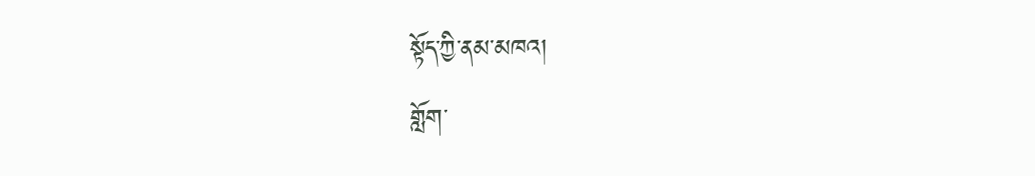སྟོད་ཀྱི་ནམ་མཁའ།
གློག་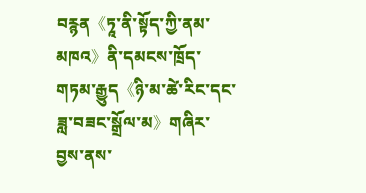བརྙན《ཏཱ་ནི་སྟོད་ཀྱི་ནམ་མཁའ》ནི་དམངས་ཁྲོད་གཏམ་རྒྱུད《ཉི་མ་ཚེ་རིང་དང་ཟླ་བཟང་སྒྲོལ་མ》གཞིར་བྱས་ནས་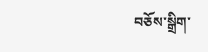བཅོས་སྒྲིག་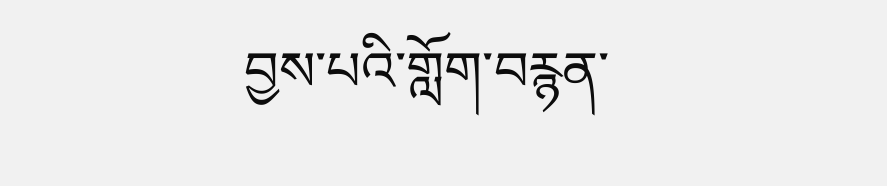བྱས་པའི་གློག་བརྙན་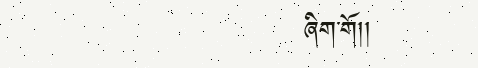ཞིག་གོ།།